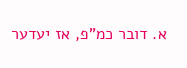א. דובר כמ"פ, אז יעדער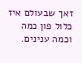זאך שבעולם איז כלול פון כמה וכמה ענינים.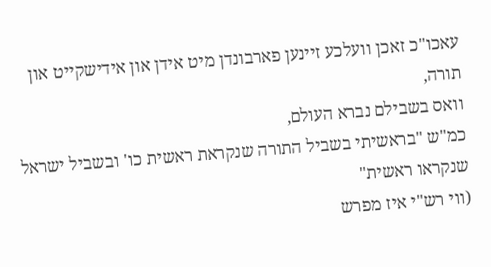עאכו"כ זאכן וועלכע זיינען פארבונדן מיט אידן און אידישקייט און תורה,
וואס בשבילם נברא העולם,
כמ"ש "בראשיתי בשביל התורה שנקראת ראשית כו' ובשביל ישראל שנקראו ראשית"
(ווי רש"י איז מפרש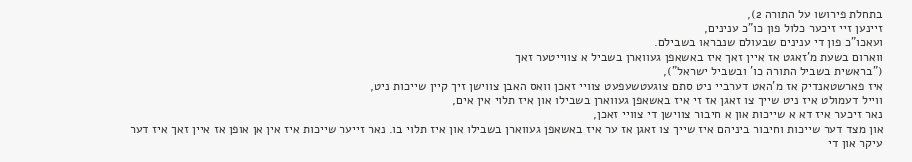בתחלת פירושו על התורה 2),
זיינען זיי זיכער כלול פון כו"כ ענינים,
ועאכו"כ פון די ענינים שבעולם שנבראו בשבילם.
ווארום בשעת מ'זאגט אז איין זאך איז באשאפן געווארן בשביל א צווייטער זאך
("בראשית בשביל התורה כו' ובשביל ישראל"),
איז פארשטאנדיק אז מ'האט דערביי ניט סתם צוגעטשעפעט צוויי זאכן וואס האבן צווישן זיך קיין שייכות ניט,
ווייל דעמולט איז ניט שייך צו זאגן אז זי איז באשאפן געווארן בשבילו און איז תלוי אין אים,
נאר זיכער איז דא א שייכות און א חיבור צווישן די צוויי זאכן,
און מצד דער שייכות וחיבור ביניהם איז שייך צו זאגן אז ער איז באשאפן געווארן בשבילו און איז תלוי בו. נאר זייער שייכות איז אין אן אופן אז איין זאך איז דער עיקר און די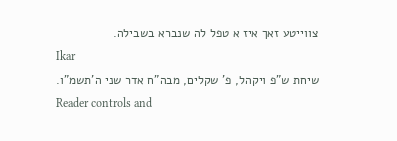צווייטע זאך איז א טפל לה שנברא בשבילה.
Ikar
שיחת ש"פ ויקהל, פ' שקלים, מבה"ח אדר שני ה'תשמ"ו.
Reader controls and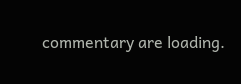commentary are loading.